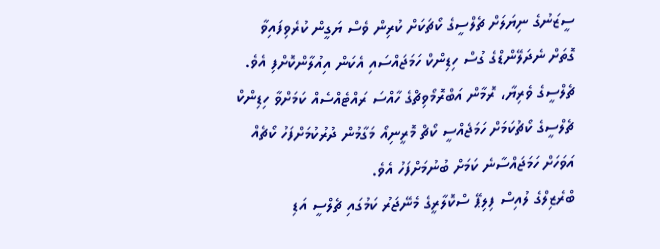ސީޒަނުގެ ނިޔަލަށް ޗެލްސީގެ ކޯޗަކަށް ކުރިން ވެސް ޔަގީން ކުރެވިފައިވާ ގޮތަށް ނެދަލޭންޑްގެ ގުސް ހިޑިންކް ހަމަޖައްސައި އެކަން އިއުލާންކޮށްފި އެވެ.
ޗެލްސީގެ ވެރިޔާ، ރޮމާން އަބްރޮމޯވިޗްގެ ހާއްސަ ރައްޓެއްސެއް ކަމަށްވާ ހިޑިންކް ޗެލްސީގެ ކޯޗުކަމަށް ހަމަޖެއްސީ ކޯޗް މޮރީނިއޯ މަގާމުން ދުރުކުމަށްފަހު ކޯޗެއް އަވަހަށް ހަމަޖައްސާނެ ކަމަށް ބުނުމަށްފަހު އެވެ.
ބްރެޒިލްގެ ލުއިސް ފިލިޕޭ ސްކޮލާރީގެ މެނޭޖަރު ކަމުގައި ޗެލްސީ އަޑި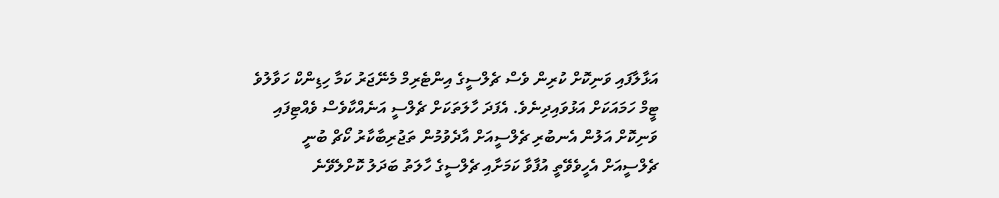އަޅާލާފައި ވަނިކޮށް ކުރިން ވެސް ޗެލްސީގެ އިންޓެރިމް މެނޭޖަރު ކަމާ ހިޑިންކް ހަވާލުވެ ޓީމް ހަމައަކަށް އަޅުވައިދިނެވެ. އެފަދަ ހާލަތަކަށް ޗެލްސީ އަނެއްކާވެސް ވެއްޓިފައި ވަނިކޮށް އަލުން އެނބުރި ޗެލްސީއަށް އާދެވުމުން ތަޖުރިބާކާރު ކޯޗް ބުނީ ޗެލްސީއަށް އެހީވެވޭތީ އުފާވާ ކަމަށާއި ޗެލްސީގެ ހާލަތު ބަދަލު ކޮށްލެވޭނެ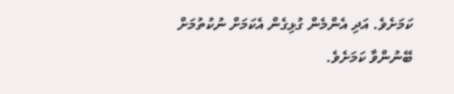ކަމަށެވެ. އަދި އެންމެން ގުޅިގެން އެކަމަށް ނުކުތުމަށް ބޭނުންވާ ކަމަށެވެ.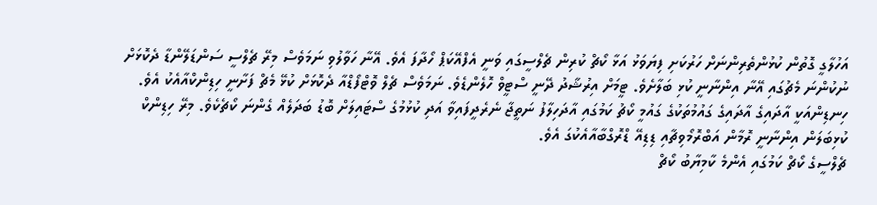އަހުލާގީ ގޮތުން ކުޅުންތެރިންނަށް ހަރުކަށި ފިޔަވަޅު އަޅާ ކޯޗް ކުރިން ޗެލްސީގައި ވަނީ އެފްއޭކަޕް ހޯދާފަ އެވެ. އޭނާ ހަވާލުވި ނަމަވެސް މިރޭ ޗެލްސީ ސަންޑަލޭންޑާ ދެކޮޅަށް ނުކުންނަ މެޗުގައި އޭނާ އިންނާނީ ކުޅި ބަލާށެވެ. ޓީމަށް އިރުޝާދު ދޭނީ ސްޓީވް ހޮލެންޑެވެ. ނަމަވެސް ޗެލް ވޮޓްފޯޑްއާ ދެކޮޅަށް ކުޅޭ މެޗް ފަށާނީ ހިޑިންކްއާއެކު އެވެ. ހިނޑިންއަކީ އާދައިގެ އާދައިގެ ގައުމުތަކުގެ ގައުމީ ކޯޗު ކަމުގައި އާދަހިލާފު ނަތީޖާ ނެރެދީފައިވާ އަދި ކުޅުމުގެ ސްޓައިލަށް ބޮޑު ބަދަލެއް ގެންނަ ކޯޗެކެވެ. މިރޭ ހިޑިންކް ކުޅިބަލަން އިންނާނީ ރޮމާން އަބްރޮމޯވިޗާއި ޑިޑިއޭ ޑްރޮގްބާއާއެކުގަ އެވެ.
ޗެލްސީގެ ކޯޗް ކަމުގައި އެންމެ ކާމިޔާބު ކޯޗް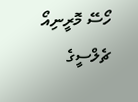ހޯސޭ މޮރީނިއޯ ޗެލްސީގެ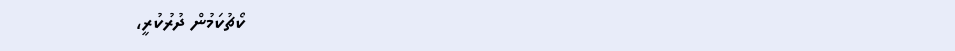ކޯޗުކަމުން ދުރުކުރީ،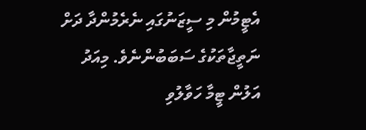އެޓީމުން މި ސީޒަނުގައި ނެރެމުންދާ ދަށް ނަތީޖާތަކުގެ ސަބަބުންނެވެ. މިއަދު އަލުން ޓީމާ ހަވާލުވި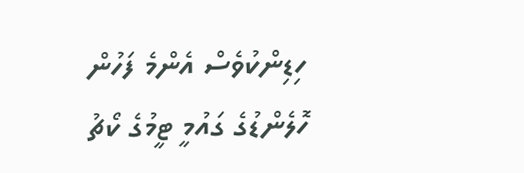ހިޑިންކުވެސް އެންމެ ފަހުން ހޮލެންޑުގެ ގައުމީ ޓީމުގެ ކޯޗު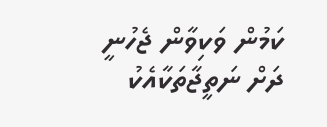ކަމުން ވަކިވާން ޖެހުނީ ދަށް ނަތީޖާތަކާއެކު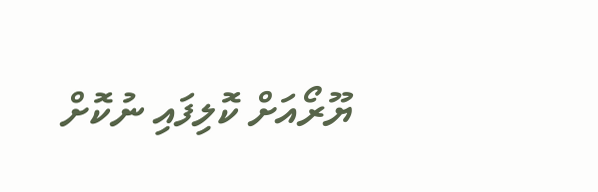ޔޫރޯއަށް ކޮލިފައި ނުކޮށް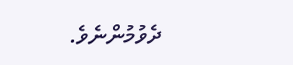ދެވުމުންނެވެ.